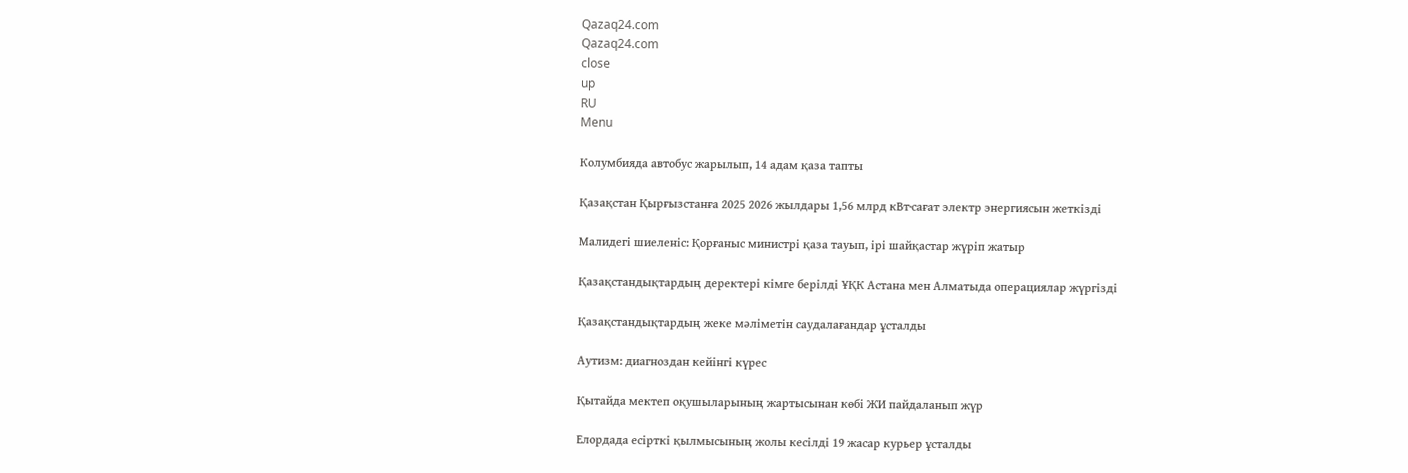Qazaq24.com
Qazaq24.com
close
up
RU
Menu

Колумбияда автобус жарылып, 14 адам қаза тапты

Қазақстан Қырғызстанға 2025 2026 жылдары 1,56 млрд кВт·сағат электр энергиясын жеткізді

Малидегі шиеленіс: Қорғаныс министрі қаза тауып, ірі шайқастар жүріп жатыр

Қазақстандықтардың деректері кімге берілді ҰҚК Астана мен Алматыда операциялар жүргізді

Қазақстандықтардың жеке мәліметін саудалағандар ұсталды

Аутизм: диагноздан кейінгі күрес

Қытайда мектеп оқушыларының жартысынан көбі ЖИ пайдаланып жүр

Елордада есірткі қылмысының жолы кесілді 19 жасар курьер ұсталды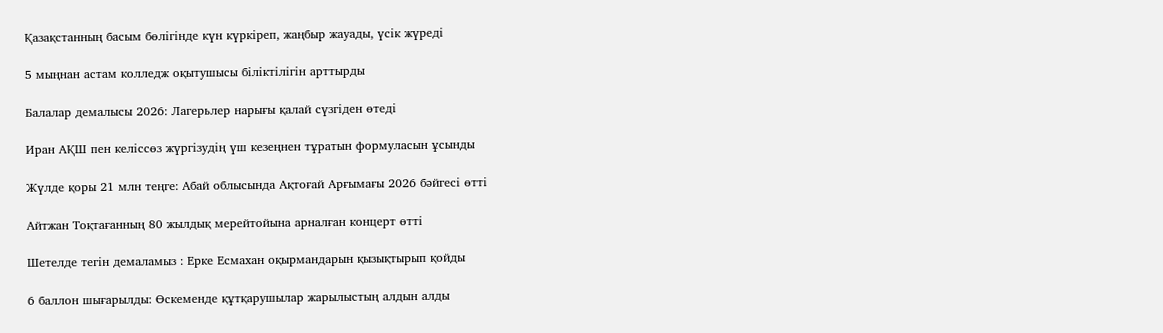Қазақстанның басым бөлігінде күн күркіреп, жаңбыр жауады, үсік жүреді

5 мыңнан астам колледж оқытушысы біліктілігін арттырды

Балалар демалысы 2026: Лагерьлер нарығы қалай сүзгіден өтеді

Иран АҚШ пен келіссөз жүргізудің үш кезеңнен тұратын формуласын ұсынды

Жүлде қоры 21 млн теңге: Абай облысында Ақтоғай Арғымағы 2026 бәйгесі өтті

Айтжан Тоқтағанның 80 жылдық мерейтойына арналған концерт өтті

Шетелде тегін демаламыз : Ерке Есмахан оқырмандарын қызықтырып қойды

6 баллон шығарылды: Өскеменде құтқарушылар жарылыстың алдын алды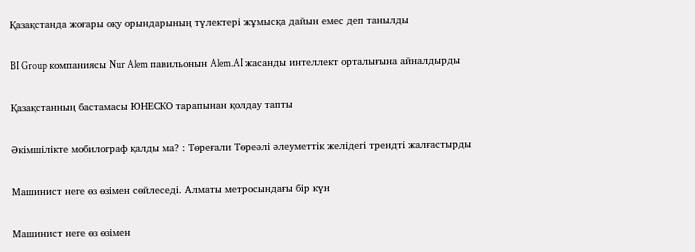Қазақстанда жоғары оқу орындарының түлектері жұмысқа дайын емес деп танылды

BI Group компаниясы Nur Alem павильонын Alem.AI жасанды интеллект орталығына айналдырды

Қазақстанның бастамасы ЮНЕСКО тарапынан қолдау тапты

Әкімшілікте мобилограф қалды ма? : Төреғали Төреәлі әлеуметтік желідегі трендті жалғастырды

Машинист неге өз өзімен сөйлеседі. Алматы метросындағы бір күн

Машинист неге өз өзімен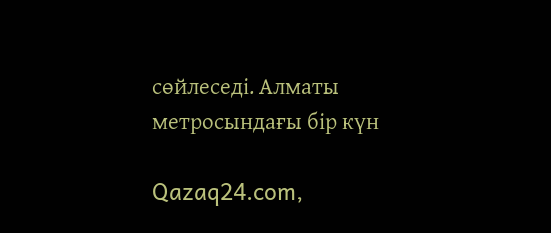сөйлеседі. Алматы метросындағы бір күн

Qazaq24.com,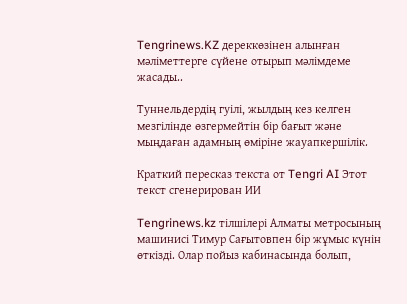Tengrinews.KZ дереккөзінен алынған мәліметтерге сүйене отырып мәлімдеме жасады..

Туннельдердің гуілі, жылдың кез келген мезгілінде өзгермейтін бір бағыт және мыңдаған адамның өміріне жауапкершілік.

Краткий пересказ текста от Tengri AI Этот текст сгенерирован ИИ

Tengrinews.kz тілшілері Алматы метросының машинисі Тимур Сағытовпен бір жұмыс күнін өткізді. Олар пойыз кабинасында болып,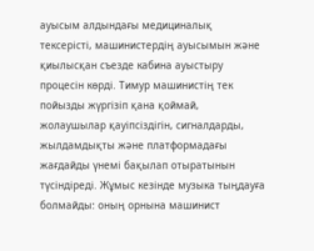ауысым алдындағы медициналық тексерісті, машинистердің ауысымын және қиылысқан съезде кабина ауыстыру процесін көрді. Тимур машинистің тек пойызды жүргізіп қана қоймай, жолаушылар қауіпсіздігін, сигналдарды, жылдамдықты және платформадағы жағдайды үнемі бақылап отыратынын түсіндіреді. Жұмыс кезінде музыка тыңдауға болмайды: оның орнына машинист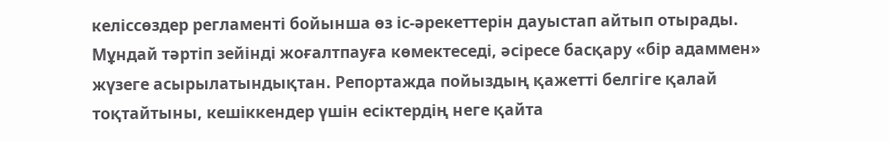келіссөздер регламенті бойынша өз іс-әрекеттерін дауыстап айтып отырады. Мұндай тәртіп зейінді жоғалтпауға көмектеседі, әсіресе басқару «бір адаммен» жүзеге асырылатындықтан. Репортажда пойыздың қажетті белгіге қалай тоқтайтыны, кешіккендер үшін есіктердің неге қайта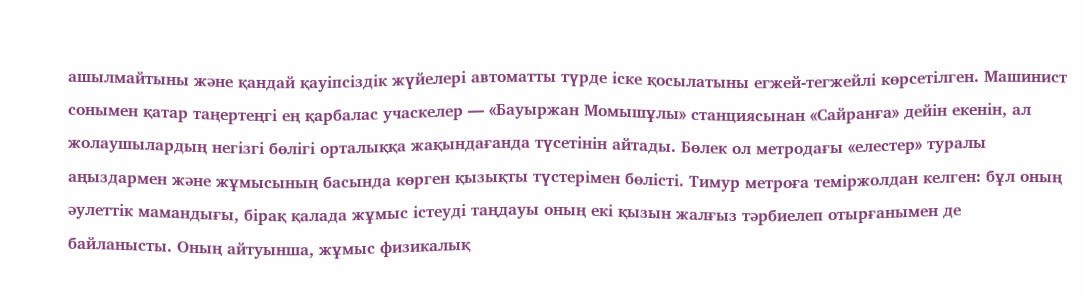ашылмайтыны және қандай қауіпсіздік жүйелері автоматты түрде іске қосылатыны егжей-тегжейлі көрсетілген. Машинист сонымен қатар таңертеңгі ең қарбалас учаскелер — «Бауыржан Момышұлы» станциясынан «Сайранға» дейін екенін, ал жолаушылардың негізгі бөлігі орталыққа жақындағанда түсетінін айтады. Бөлек ол метродағы «елестер» туралы аңыздармен және жұмысының басында көрген қызықты түстерімен бөлісті. Тимур метроға теміржолдан келген: бұл оның әулеттік мамандығы, бірақ қалада жұмыс істеуді таңдауы оның екі қызын жалғыз тәрбиелеп отырғанымен де байланысты. Оның айтуынша, жұмыс физикалық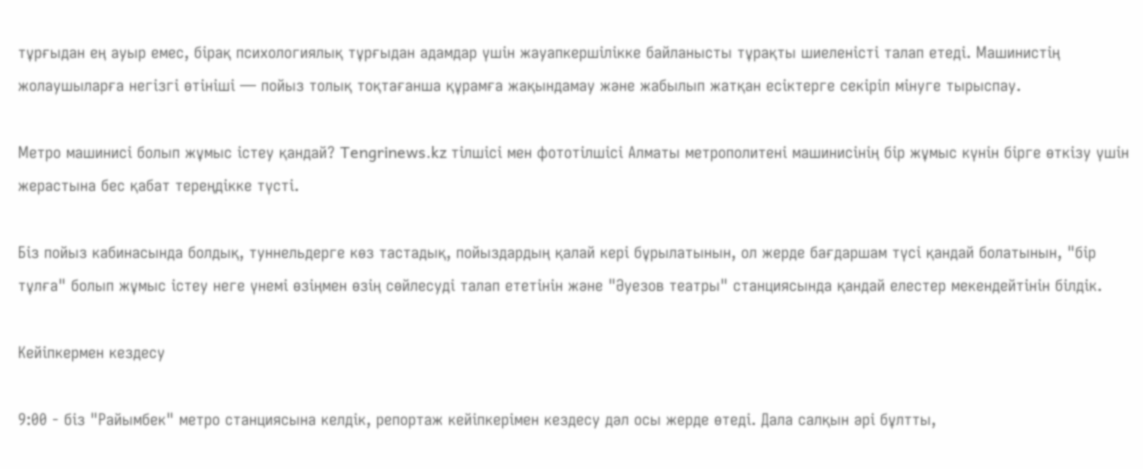тұрғыдан ең ауыр емес, бірақ психологиялық тұрғыдан адамдар үшін жауапкершілікке байланысты тұрақты шиеленісті талап етеді. Машинистің жолаушыларға негізгі өтініші — пойыз толық тоқтағанша құрамға жақындамау және жабылып жатқан есіктерге секіріп мінуге тырыспау.

Метро машинисі болып жұмыс істеу қандай? Tengrinews.kz тілшісі мен фототілшісі Алматы метрополитені машинисінің бір жұмыс күнін бірге өткізу үшін жерастына бес қабат тереңдікке түсті.

Біз пойыз кабинасында болдық, туннельдерге көз тастадық, пойыздардың қалай кері бұрылатынын, ол жерде бағдаршам түсі қандай болатынын, "бір тұлға" болып жұмыс істеу неге үнемі өзіңмен өзің сөйлесуді талап ететінін және "Әуезов театры" станциясында қандай елестер мекендейтінін білдік.

Кейіпкермен кездесу

9:00 - біз "Райымбек" метро станциясына келдік, репортаж кейіпкерімен кездесу дәл осы жерде өтеді. Дала салқын әрі бұлтты,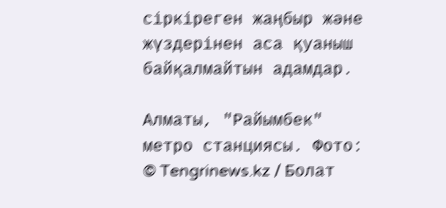сіркіреген жаңбыр және жүздерінен аса қуаныш байқалмайтын адамдар.

Алматы, "Райымбек" метро станциясы. Фото: © Tengrinews.kz / Болат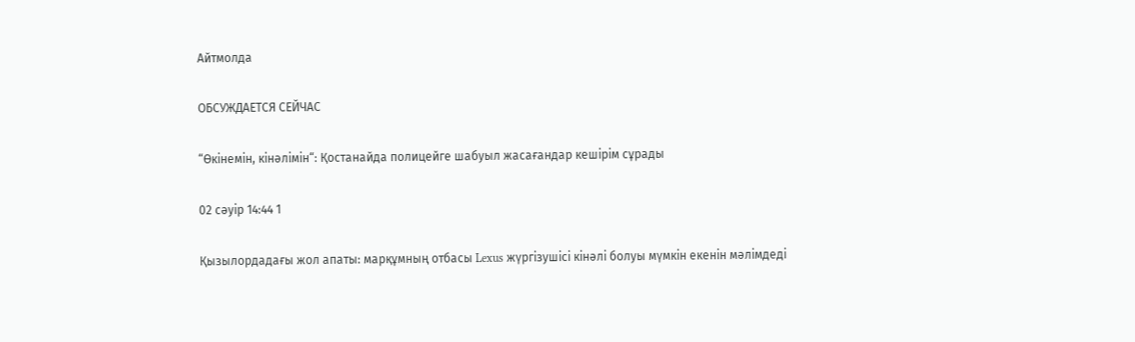Айтмолда

ОБСУЖДАЕТСЯ СЕЙЧАС

“Өкінемін, кінәлімін“: Қостанайда полицейге шабуыл жасағандар кешірім сұрады

02 сәуір 14:44 1

Қызылордадағы жол апаты: марқұмның отбасы Lexus жүргізушісі кінәлі болуы мүмкін екенін мәлімдеді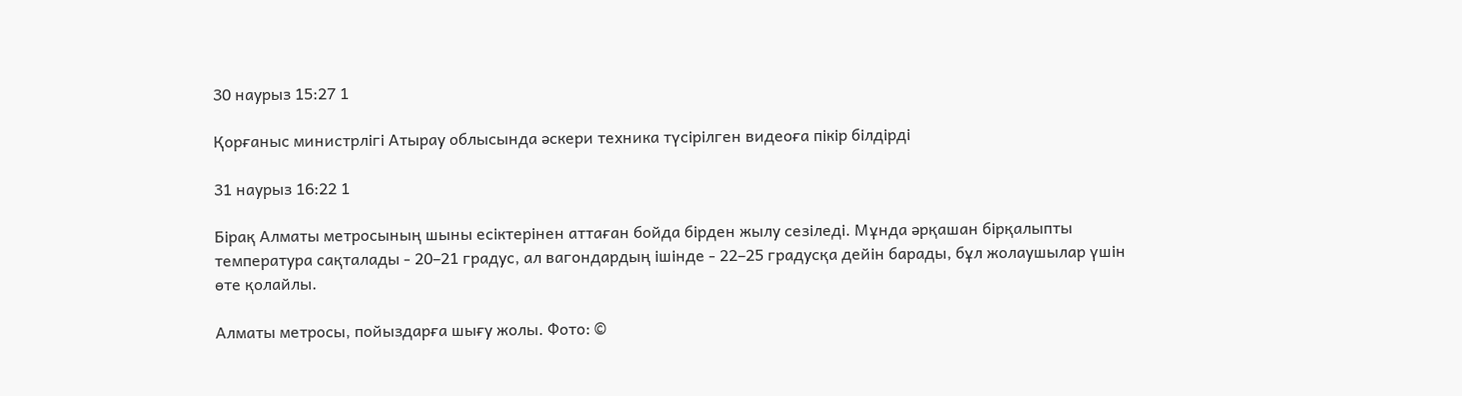30 наурыз 15:27 1

Қорғаныс министрлігі Атырау облысында әскери техника түсірілген видеоға пікір білдірді

31 наурыз 16:22 1

Бірақ Алматы метросының шыны есіктерінен аттаған бойда бірден жылу сезіледі. Мұнда әрқашан бірқалыпты температура сақталады - 20–21 градус, ал вагондардың ішінде - 22–25 градусқа дейін барады, бұл жолаушылар үшін өте қолайлы.

Алматы метросы, пойыздарға шығу жолы. Фото: ©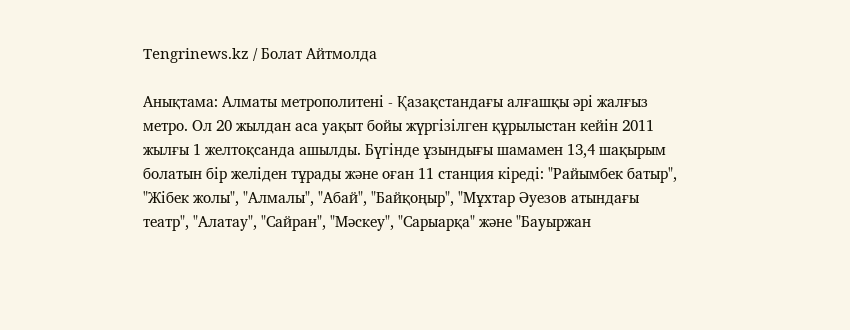Tengrinews.kz / Болат Айтмолда

Анықтама: Алматы метрополитені - Қазақстандағы алғашқы әрі жалғыз метро. Ол 20 жылдан аса уақыт бойы жүргізілген құрылыстан кейін 2011 жылғы 1 желтоқсанда ашылды. Бүгінде ұзындығы шамамен 13,4 шақырым болатын бір желіден тұрады және оған 11 станция кіреді: "Райымбек батыр", "Жібек жолы", "Алмалы", "Абай", "Байқоңыр", "Мұхтар Әуезов атындағы театр", "Алатау", "Сайран", "Мәскеу", "Сарыарқа" және "Бауыржан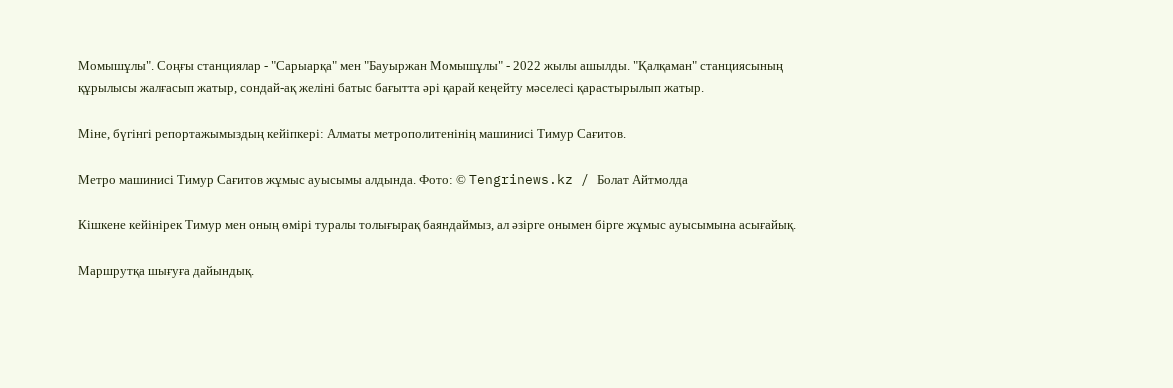Момышұлы". Соңғы станциялар - "Сарыарқа" мен "Бауыржан Момышұлы" - 2022 жылы ашылды. "Қалқаман" станциясының құрылысы жалғасып жатыр, сондай-ақ желіні батыс бағытта әрі қарай кеңейту мәселесі қарастырылып жатыр.

Міне, бүгінгі репортажымыздың кейіпкері: Алматы метрополитенінің машинисі Тимур Сағитов.

Метро машинисі Тимур Сағитов жұмыс ауысымы алдында. Фото: © Tengrinews.kz / Болат Айтмолда

Кішкене кейінірек Тимур мен оның өмірі туралы толығырақ баяндаймыз, ал әзірге онымен бірге жұмыс ауысымына асығайық.

Маршрутқа шығуға дайындық.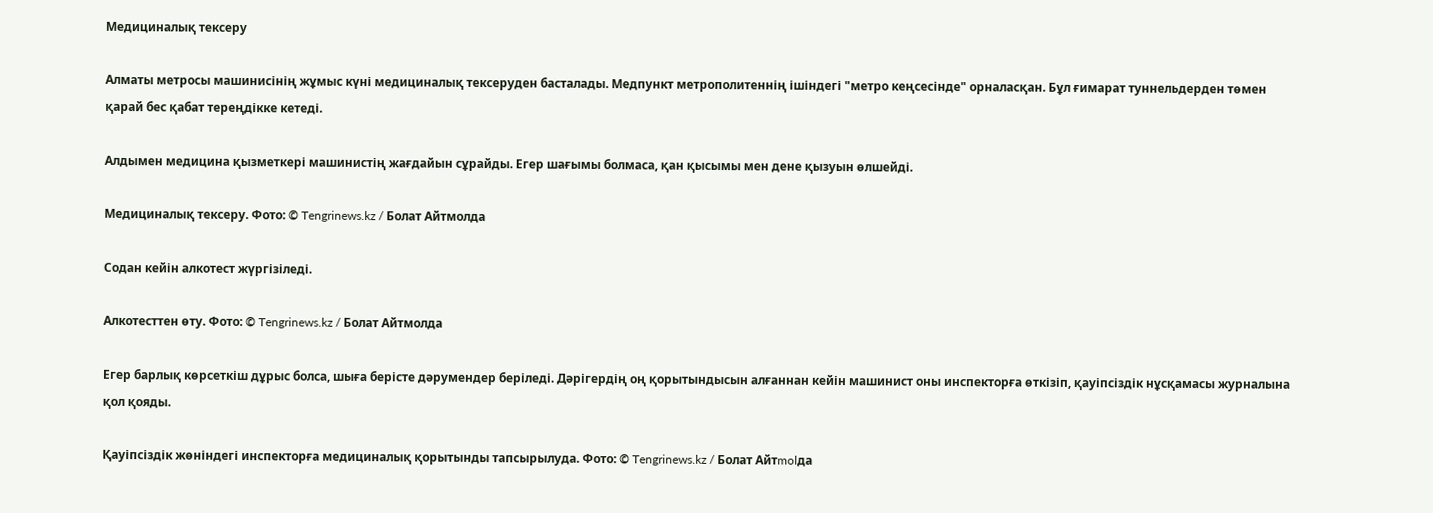Медициналық тексеру

Алматы метросы машинисінің жұмыс күні медициналық тексеруден басталады. Медпункт метрополитеннің ішіндегі "метро кеңсесінде" орналасқан. Бұл ғимарат туннельдерден төмен қарай бес қабат тереңдікке кетеді.

Алдымен медицина қызметкері машинистің жағдайын сұрайды. Егер шағымы болмаса, қан қысымы мен дене қызуын өлшейді.

Медициналық тексеру. Фото: © Tengrinews.kz / Болат Айтмолда

Содан кейін алкотест жүргізіледі.

Алкотесттен өту. Фото: © Tengrinews.kz / Болат Айтмолда

Егер барлық көрсеткіш дұрыс болса, шыға берісте дәрумендер беріледі. Дәрігердің оң қорытындысын алғаннан кейін машинист оны инспекторға өткізіп, қауіпсіздік нұсқамасы журналына қол қояды.

Қауіпсіздік жөніндегі инспекторға медициналық қорытынды тапсырылуда. Фото: © Tengrinews.kz / Болат Айтmolда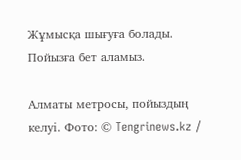Жұмысқа шығуға болады. Пойызға бет аламыз.

Алматы метросы, пойыздың келуі. Фото: © Tengrinews.kz /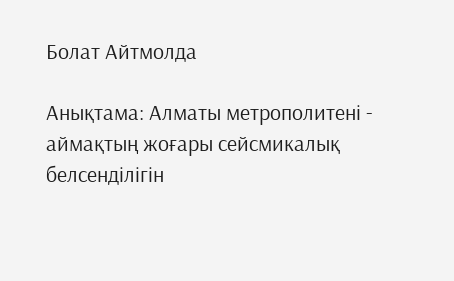Болат Айтмолда

Анықтама: Алматы метрополитені - аймақтың жоғары сейсмикалық белсенділігін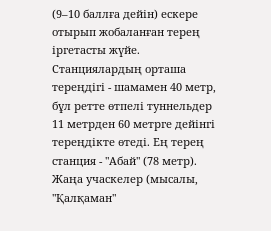(9–10 баллға дейін) ескере отырып жобаланған терең іргетасты жүйе. Станциялардың орташа тереңдігі - шамамен 40 метр, бұл ретте өтпелі туннельдер 11 метрден 60 метрге дейінгі тереңдікте өтеді. Ең терең станция - "Абай" (78 метр). Жаңа учаскелер (мысалы, "Қалқаман"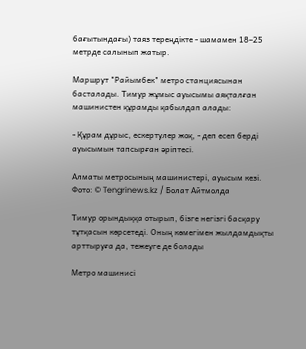бағытындағы) таяз тереңдікте - шамамен 18–25 метрде салынып жатыр.

Маршрут "Райымбек" метро станциясынан басталады. Тимур жұмыс ауысымы аяқталған машинистен құрамды қабылдап алады:

- Құрам дұрыс, ескертулер жоқ, - деп есеп берді ауысымын тапсырған әріптесі.

Алматы метросының машинистері, ауысым кезі. Фото: © Tengrinews.kz / Болат Айтмолда

Тимур орындыққа отырып, бізге негізгі басқару тұтқасын көрсетеді. Оның көмегімен жылдамдықты арттыруға да, тежеуге де болады

Метро машинисі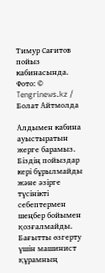Тимур Сағитов пойыз кабинасында. Фото: © Tengrinews.kz / Болат Айтмолда

Алдымен кабина ауыстыратын жерге барамыз. Біздің пойыздар кері бұрылмайды және әзірге түсінікті себептермен шеңбер бойымен қозғалмайды. Бағытты өзгерту үшін машинист құрамның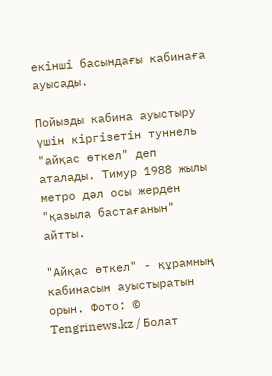екінші басындағы кабинаға ауысады.

Пойызды кабина ауыстыру үшін кіргізетін туннель "айқас өткел" деп аталады. Тимур 1988 жылы метро дәл осы жерден "қазыла бастағанын" айтты.

"Айқас өткел" - құрамның кабинасын ауыстыратын орын. Фото: © Tengrinews.kz / Болат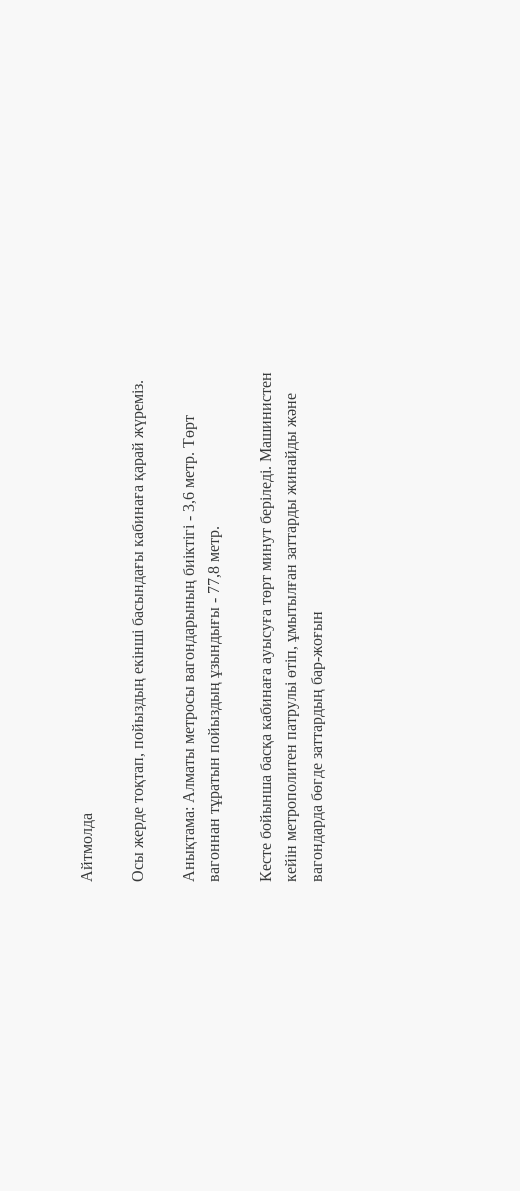Айтмолда

Осы жерде тоқтап, пойыздың екінші басындағы кабинаға қарай жүреміз.

Анықтама: Алматы метросы вагондарының биіктігі - 3,6 метр. Төрт вагоннан тұратын пойыздың ұзындығы - 77,8 метр.

Кесте бойынша басқа кабинаға ауысуға төрт минут беріледі. Машинистен кейін метрополитен патрульі өтіп, ұмытылған заттарды жинайды және вагондарда бөгде заттардың бар-жоғын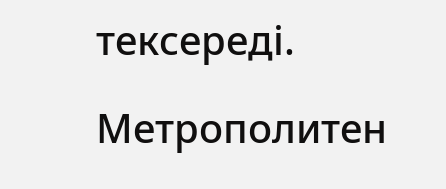тексереді.

Метрополитен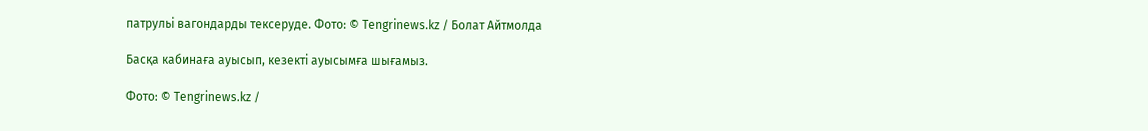патрульі вагондарды тексеруде. Фото: © Tengrinews.kz / Болат Айтмолда

Басқа кабинаға ауысып, кезекті ауысымға шығамыз.

Фото: © Tengrinews.kz /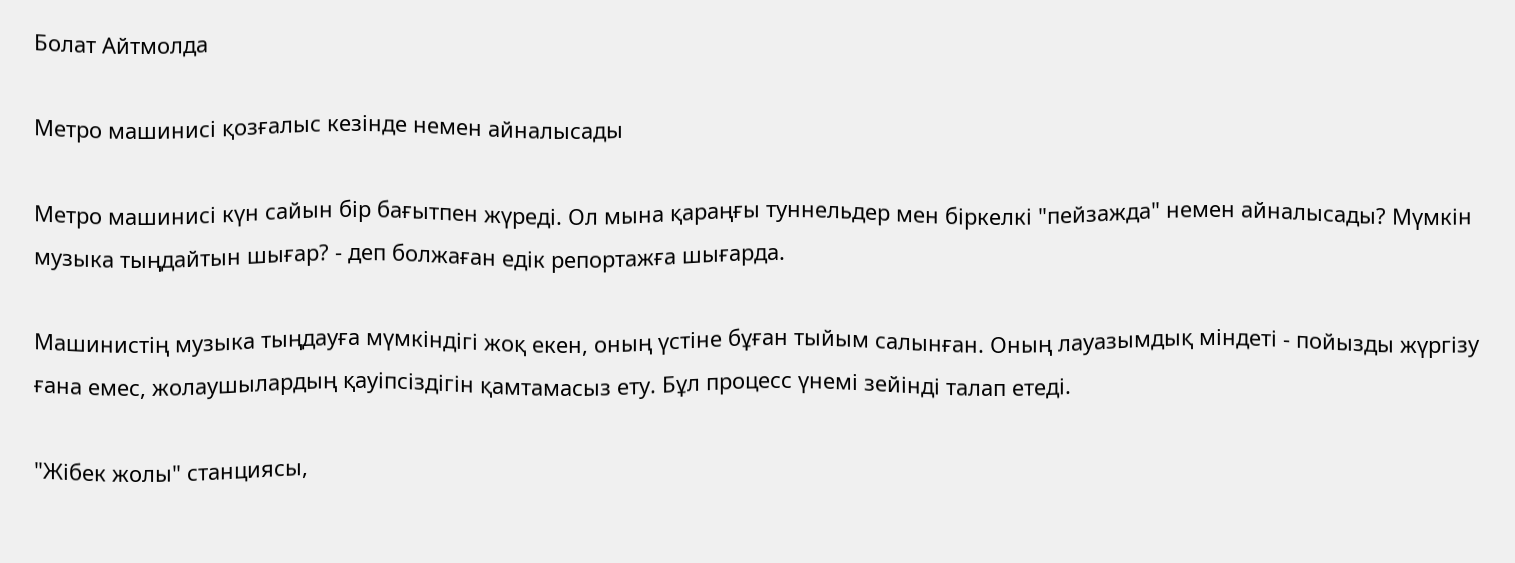Болат Айтмолда

Метро машинисі қозғалыс кезінде немен айналысады

Метро машинисі күн сайын бір бағытпен жүреді. Ол мына қараңғы туннельдер мен біркелкі "пейзажда" немен айналысады? Мүмкін музыка тыңдайтын шығар? - деп болжаған едік репортажға шығарда.

Машинистің музыка тыңдауға мүмкіндігі жоқ екен, оның үстіне бұған тыйым салынған. Оның лауазымдық міндеті - пойызды жүргізу ғана емес, жолаушылардың қауіпсіздігін қамтамасыз ету. Бұл процесс үнемі зейінді талап етеді.

"Жібек жолы" станциясы,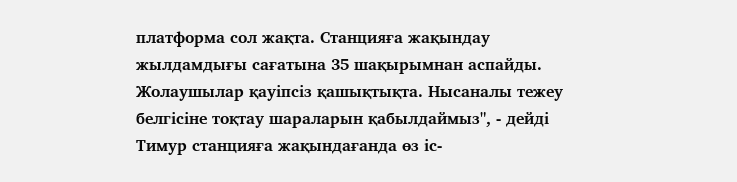платформа сол жақта. Станцияға жақындау жылдамдығы сағатына 35 шақырымнан аспайды. Жолаушылар қауіпсіз қашықтықта. Нысаналы тежеу белгісіне тоқтау шараларын қабылдаймыз", - дейді Тимур станцияға жақындағанда өз іс-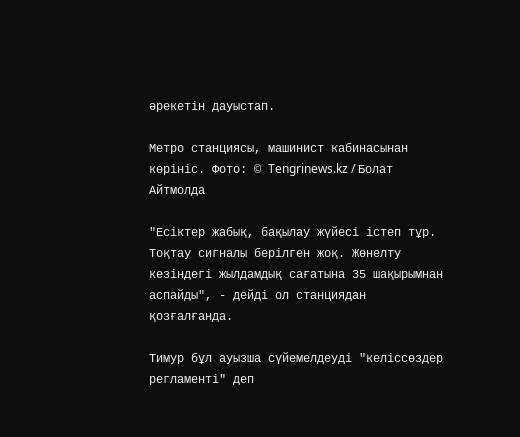әрекетін дауыстап.

Метро станциясы, машинист кабинасынан көрініс. Фото: © Tengrinews.kz / Болат Айтмолда

"Есіктер жабық, бақылау жүйесі істеп тұр. Тоқтау сигналы берілген жоқ. Жөнелту кезіндегі жылдамдық сағатына 35 шақырымнан аспайды", - дейді ол станциядан қозғалғанда.

Тимур бұл ауызша сүйемелдеуді "келіссөздер регламенті" деп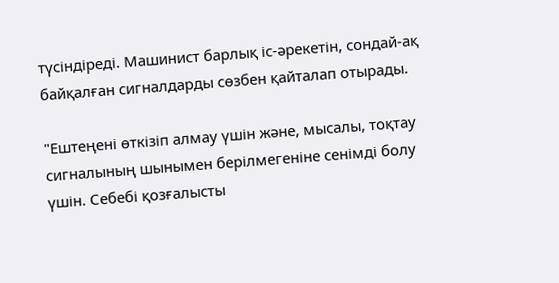түсіндіреді. Машинист барлық іс-әрекетін, сондай-ақ байқалған сигналдарды сөзбен қайталап отырады.

"Ештеңені өткізіп алмау үшін және, мысалы, тоқтау сигналының шынымен берілмегеніне сенімді болу үшін. Себебі қозғалысты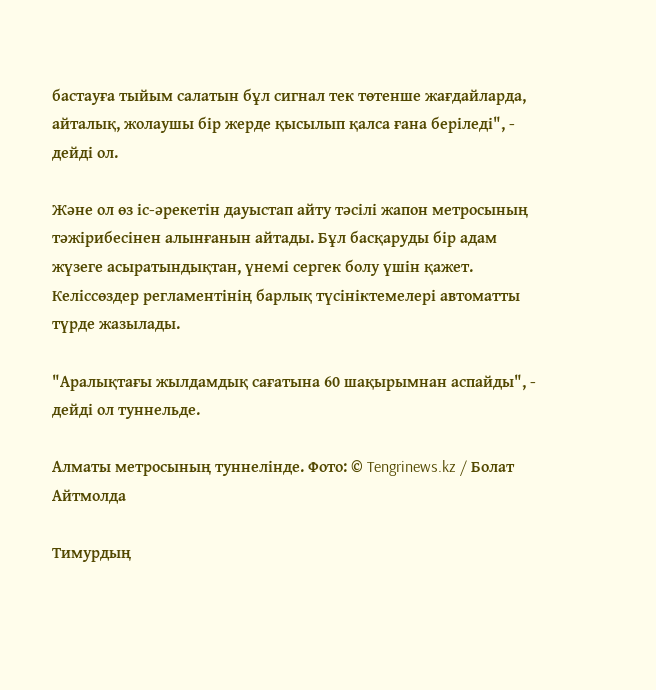бастауға тыйым салатын бұл сигнал тек төтенше жағдайларда, айталық, жолаушы бір жерде қысылып қалса ғана беріледі", - дейді ол.

Және ол өз іс-әрекетін дауыстап айту тәсілі жапон метросының тәжірибесінен алынғанын айтады. Бұл басқаруды бір адам жүзеге асыратындықтан, үнемі сергек болу үшін қажет. Келіссөздер регламентінің барлық түсініктемелері автоматты түрде жазылады.

"Аралықтағы жылдамдық сағатына 60 шақырымнан аспайды", - дейді ол туннельде.

Алматы метросының туннелінде. Фото: © Tengrinews.kz / Болат Айтмолда

Тимурдың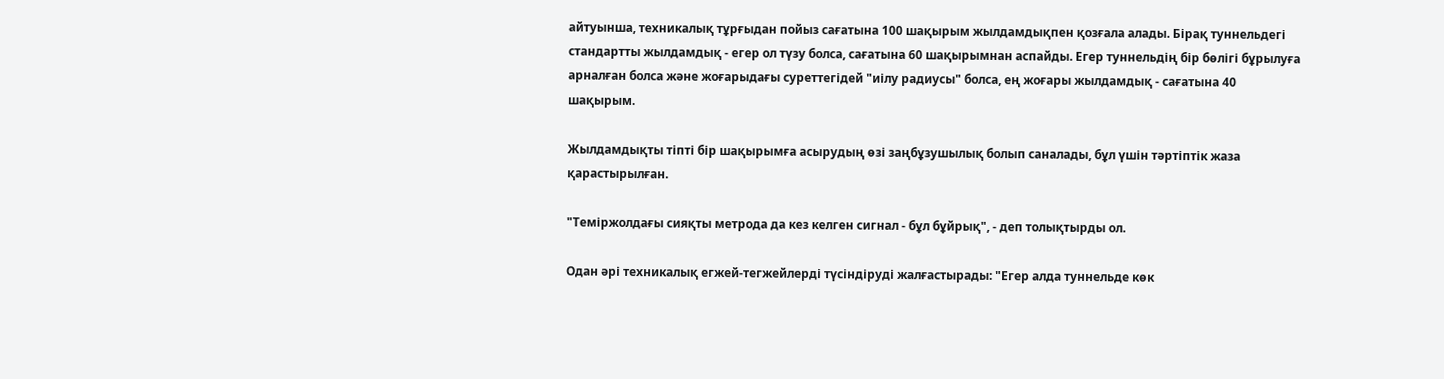айтуынша, техникалық тұрғыдан пойыз сағатына 100 шақырым жылдамдықпен қозғала алады. Бірақ туннельдегі стандартты жылдамдық - егер ол түзу болса, сағатына 60 шақырымнан аспайды. Егер туннельдің бір бөлігі бұрылуға арналған болса және жоғарыдағы суреттегідей "иілу радиусы" болса, ең жоғары жылдамдық - сағатына 40 шақырым.

Жылдамдықты тіпті бір шақырымға асырудың өзі заңбұзушылық болып саналады, бұл үшін тәртіптік жаза қарастырылған.

"Теміржолдағы сияқты метрода да кез келген сигнал - бұл бұйрық", - деп толықтырды ол.

Одан әрі техникалық егжей-тегжейлерді түсіндіруді жалғастырады: "Егер алда туннельде көк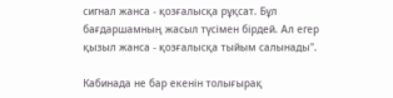сигнал жанса - қозғалысқа рұқсат. Бұл бағдаршамның жасыл түсімен бірдей. Ал егер қызыл жанса - қозғалысқа тыйым салынады".

Кабинада не бар екенін толығырақ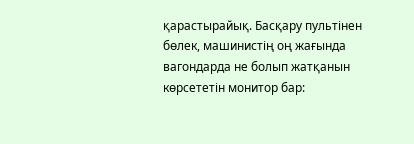қарастырайық. Басқару пультінен бөлек, машинистің оң жағында вагондарда не болып жатқанын көрсететін монитор бар: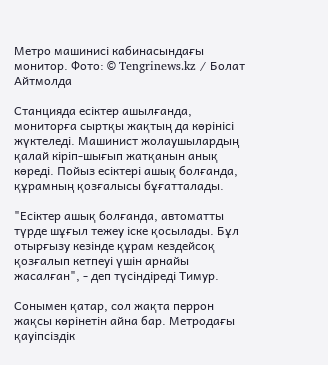Метро машинисі кабинасындағы монитор. Фото: © Tengrinews.kz / Болат Айтмолда

Станцияда есіктер ашылғанда, мониторға сыртқы жақтың да көрінісі жүктеледі. Машинист жолаушылардың қалай кіріп-шығып жатқанын анық көреді. Пойыз есіктері ашық болғанда, құрамның қозғалысы бұғатталады.

"Есіктер ашық болғанда, автоматты түрде шұғыл тежеу іске қосылады. Бұл отырғызу кезінде құрам кездейсоқ қозғалып кетпеуі үшін арнайы жасалған", - деп түсіндіреді Тимур.

Сонымен қатар, сол жақта перрон жақсы көрінетін айна бар. Метродағы қауіпсіздік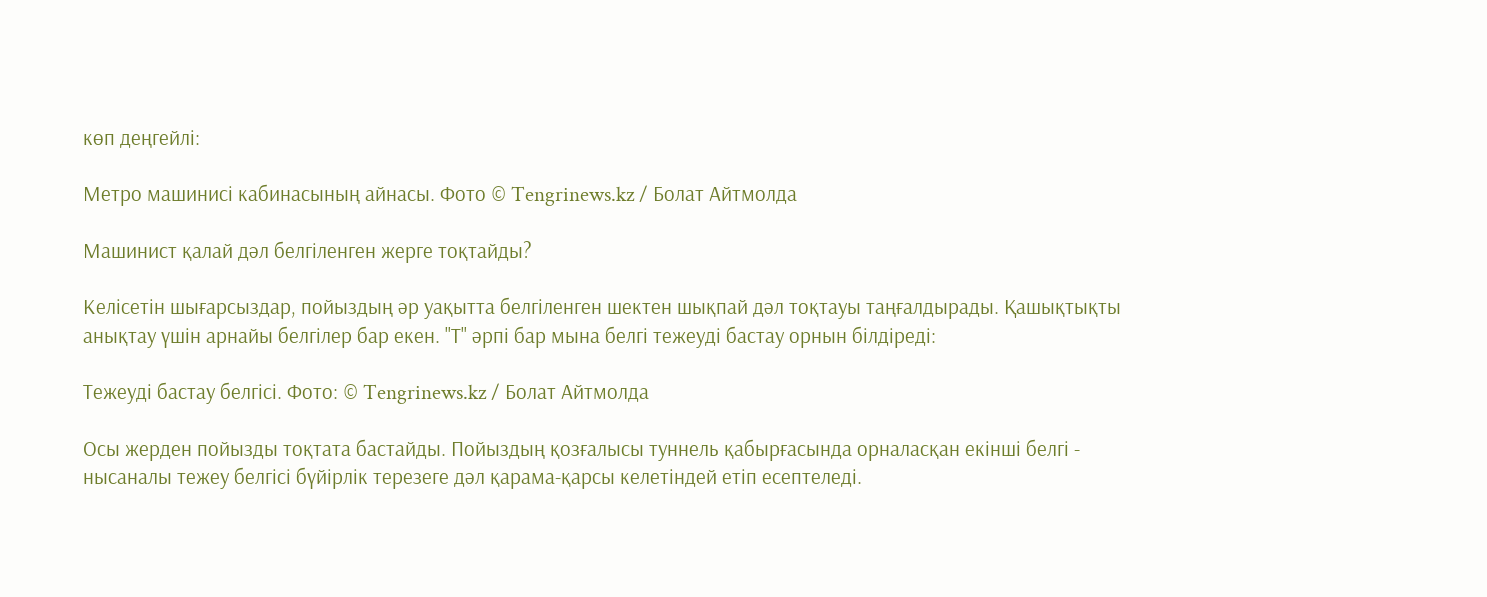көп деңгейлі:

Метро машинисі кабинасының айнасы. Фото © Tengrinews.kz / Болат Айтмолда

Машинист қалай дәл белгіленген жерге тоқтайды?

Келісетін шығарсыздар, пойыздың әр уақытта белгіленген шектен шықпай дәл тоқтауы таңғалдырады. Қашықтықты анықтау үшін арнайы белгілер бар екен. "Т" әрпі бар мына белгі тежеуді бастау орнын білдіреді:

Тежеуді бастау белгісі. Фото: © Tengrinews.kz / Болат Айтмолда

Осы жерден пойызды тоқтата бастайды. Пойыздың қозғалысы туннель қабырғасында орналасқан екінші белгі - нысаналы тежеу белгісі бүйірлік терезеге дәл қарама-қарсы келетіндей етіп есептеледі.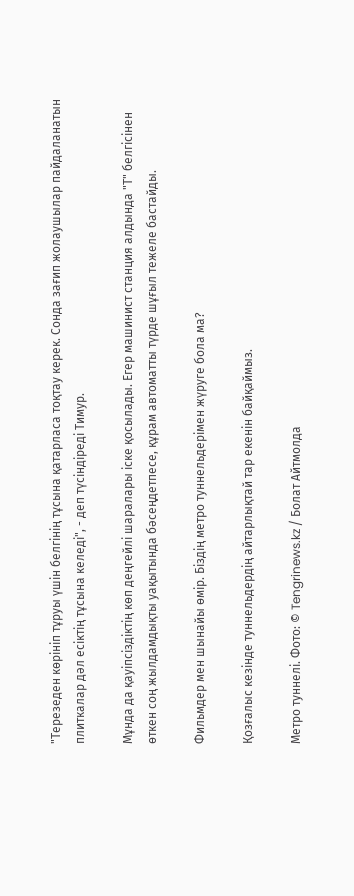"Терезеден көрініп тұруы үшін белгінің тұсына қатарласа тоқтау керек. Сонда зағип жолаушылар пайдаланатын плиткалар дәл есіктің тұсына келеді", - деп түсіндіреді Тимур.

Мұнда да қауіпсіздіктің көп деңгейлі шаралары іске қосылады. Егер машинист станция алдында "Т" белгісінен өткен соң жылдамдықты уақытында бәсеңдетпесе, құрам автоматты түрде шұғыл тежеле бастайды.

Фильмдер мен шынайы өмір. Біздің метро туннельдерімен жүруге бола ма?

Қозғалыс кезінде туннельдердің айтарлықтай тар екенін байқаймыз.

Метро туннелі. Фото: © Tengrinews.kz / Болат Айтмолда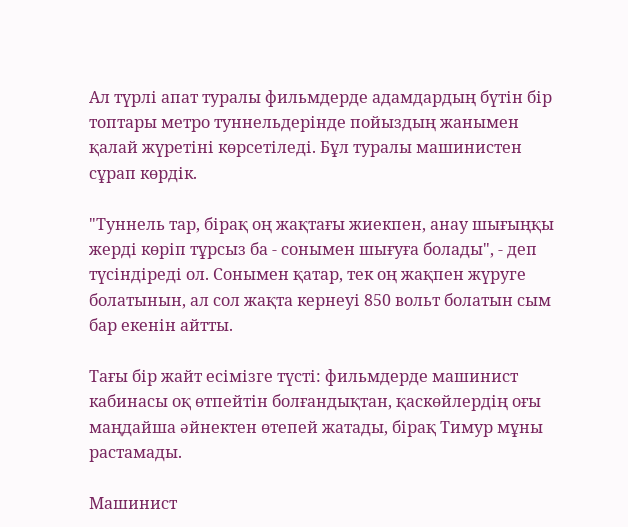Ал түрлі апат туралы фильмдерде адамдардың бүтін бір топтары метро туннельдерінде пойыздың жанымен қалай жүретіні көрсетіледі. Бұл туралы машинистен сұрап көрдік.

"Туннель тар, бірақ оң жақтағы жиекпен, анау шығыңқы жерді көріп тұрсыз ба - сонымен шығуға болады", - деп түсіндіреді ол. Сонымен қатар, тек оң жақпен жүруге болатынын, ал сол жақта кернеуі 850 вольт болатын сым бар екенін айтты.

Тағы бір жайт есімізге түсті: фильмдерде машинист кабинасы оқ өтпейтін болғандықтан, қаскөйлердің оғы маңдайша әйнектен өтепей жатады, бірақ Тимур мұны растамады.

Машинист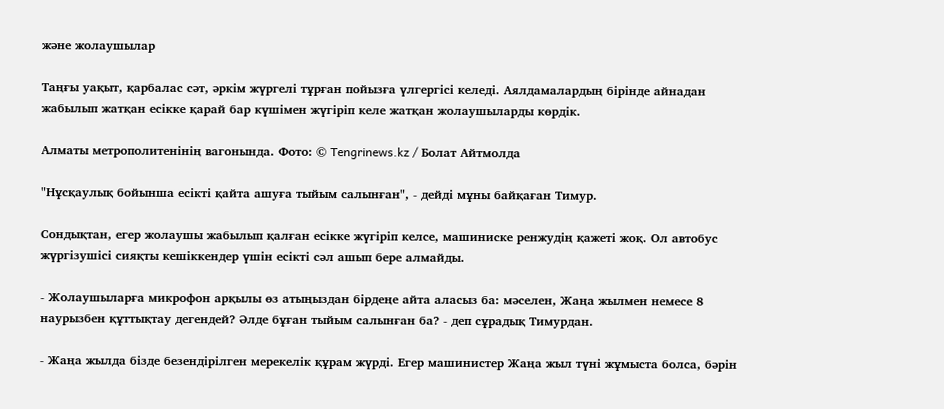және жолаушылар

Таңғы уақыт, қарбалас сәт, әркім жүргелі тұрған пойызға үлгергісі келеді. Аялдамалардың бірінде айнадан жабылып жатқан есікке қарай бар күшімен жүгіріп келе жатқан жолаушыларды көрдік.

Алматы метрополитенінің вагонында. Фото: © Tengrinews.kz / Болат Айтмолда

"Нұсқаулық бойынша есікті қайта ашуға тыйым салынған", - дейді мұны байқаған Тимур.

Сондықтан, егер жолаушы жабылып қалған есікке жүгіріп келсе, машиниске ренжудің қажеті жоқ. Ол автобус жүргізушісі сияқты кешіккендер үшін есікті сәл ашып бере алмайды.

- Жолаушыларға микрофон арқылы өз атыңыздан бірдеңе айта аласыз ба: мәселен, Жаңа жылмен немесе 8 наурызбен құттықтау дегендей? Әлде бұған тыйым салынған ба? - деп сұрадық Тимурдан.

- Жаңа жылда бізде безендірілген мерекелік құрам жүрді. Егер машинистер Жаңа жыл түні жұмыста болса, бәрін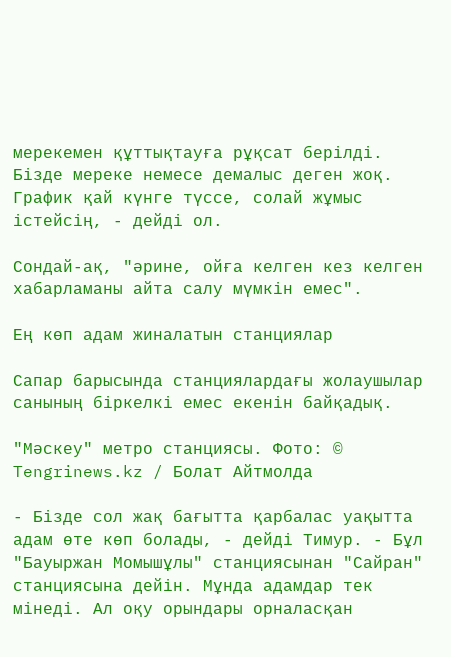мерекемен құттықтауға рұқсат берілді. Бізде мереке немесе демалыс деген жоқ. График қай күнге түссе, солай жұмыс істейсің, - дейді ол.

Сондай-ақ, "әрине, ойға келген кез келген хабарламаны айта салу мүмкін емес".

Ең көп адам жиналатын станциялар

Сапар барысында станциялардағы жолаушылар санының біркелкі емес екенін байқадық.

"Мәскеу" метро станциясы. Фото: © Tengrinews.kz / Болат Айтмолда

- Бізде сол жақ бағытта қарбалас уақытта адам өте көп болады, - дейді Тимур. - Бұл "Бауыржан Момышұлы" станциясынан "Сайран" станциясына дейін. Мұнда адамдар тек мінеді. Ал оқу орындары орналасқан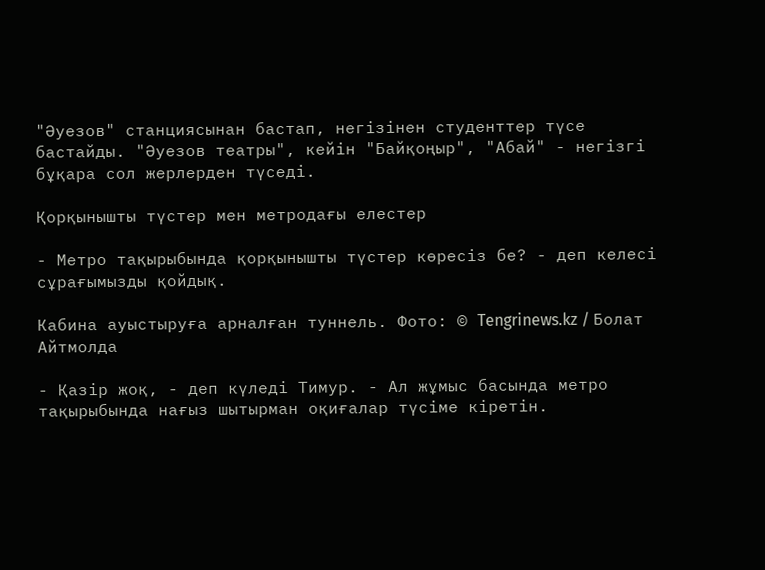"Әуезов" станциясынан бастап, негізінен студенттер түсе бастайды. "Әуезов театры", кейін "Байқоңыр", "Абай" - негізгі бұқара сол жерлерден түседі.

Қорқынышты түстер мен метродағы елестер

- Метро тақырыбында қорқынышты түстер көресіз бе? - деп келесі сұрағымызды қойдық.

Кабина ауыстыруға арналған туннель. Фото: © Tengrinews.kz / Болат Айтмолда

- Қазір жоқ, - деп күледі Тимур. - Ал жұмыс басында метро тақырыбында нағыз шытырман оқиғалар түсіме кіретін.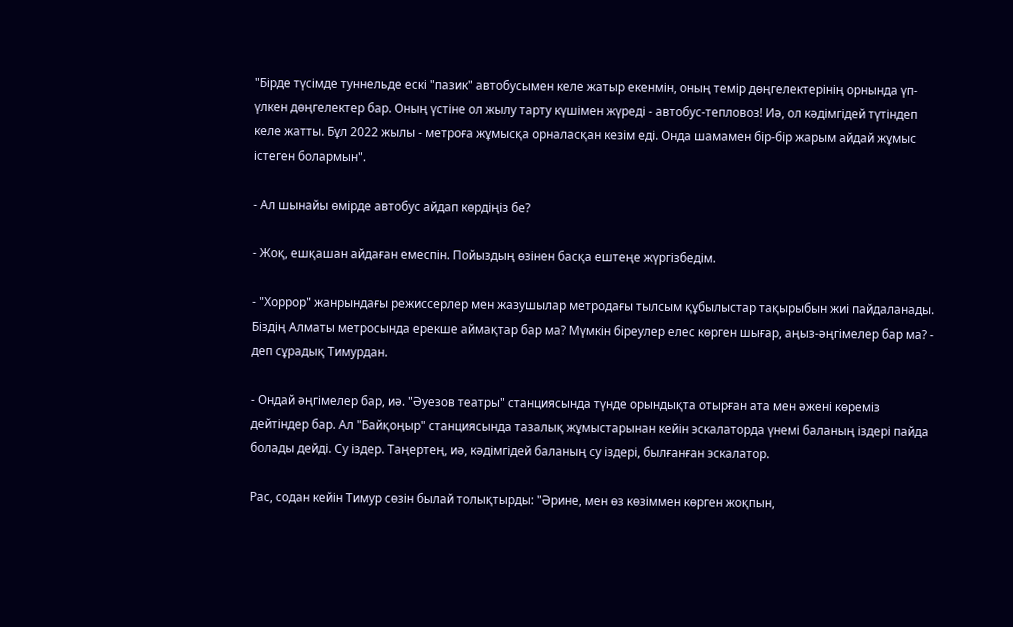"Бірде түсімде туннельде ескі "пазик" автобусымен келе жатыр екенмін, оның темір дөңгелектерінің орнында үп-үлкен дөңгелектер бар. Оның үстіне ол жылу тарту күшімен жүреді - автобус-тепловоз! Иә, ол кәдімгідей түтіндеп келе жатты. Бұл 2022 жылы - метроға жұмысқа орналасқан кезім еді. Онда шамамен бір-бір жарым айдай жұмыс істеген болармын".

- Ал шынайы өмірде автобус айдап көрдіңіз бе?

- Жоқ, ешқашан айдаған емеспін. Пойыздың өзінен басқа ештеңе жүргізбедім.

- "Хоррор" жанрындағы режиссерлер мен жазушылар метродағы тылсым құбылыстар тақырыбын жиі пайдаланады. Біздің Алматы метросында ерекше аймақтар бар ма? Мүмкін біреулер елес көрген шығар, аңыз-әңгімелер бар ма? - деп сұрадық Тимурдан.

- Ондай әңгімелер бар, иә. "Әуезов театры" станциясында түнде орындықта отырған ата мен әжені көреміз дейтіндер бар. Ал "Байқоңыр" станциясында тазалық жұмыстарынан кейін эскалаторда үнемі баланың іздері пайда болады дейді. Су іздер. Таңертең, иә, кәдімгідей баланың су іздері, былғанған эскалатор.

Рас, содан кейін Тимур сөзін былай толықтырды: "Әрине, мен өз көзіммен көрген жоқпын,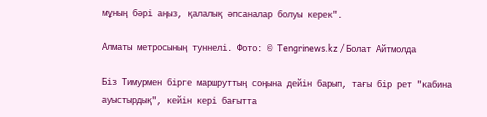мұның бәрі аңыз, қалалық әпсаналар болуы керек".

Алматы метросының туннелі. Фото: © Tengrinews.kz / Болат Айтмолда

Біз Тимурмен бірге маршруттың соңына дейін барып, тағы бір рет "кабина ауыстырдық", кейін кері бағытта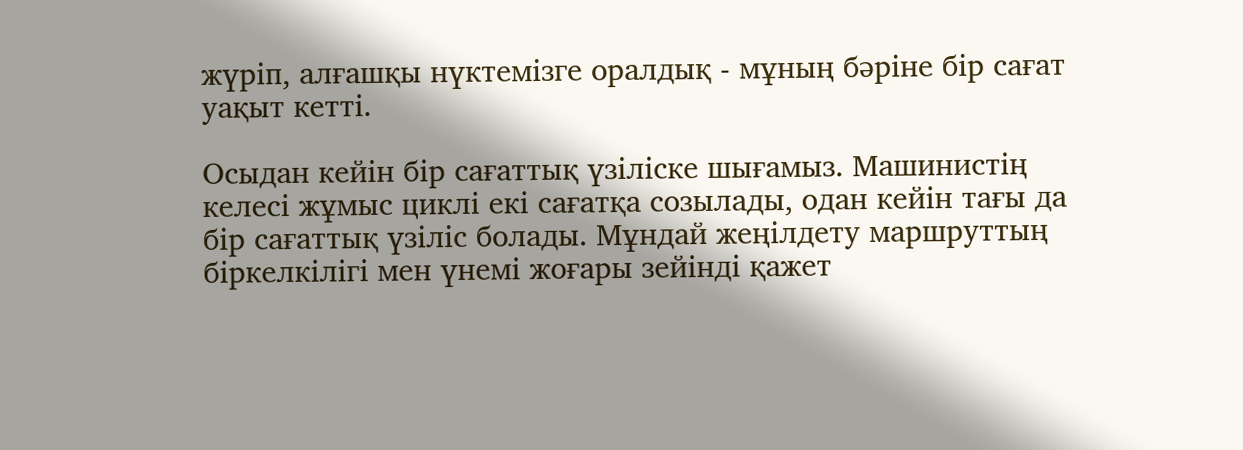жүріп, алғашқы нүктемізге оралдық - мұның бәріне бір сағат уақыт кетті.

Осыдан кейін бір сағаттық үзіліске шығамыз. Машинистің келесі жұмыс циклі екі сағатқа созылады, одан кейін тағы да бір сағаттық үзіліс болады. Мұндай жеңілдету маршруттың біркелкілігі мен үнемі жоғары зейінді қажет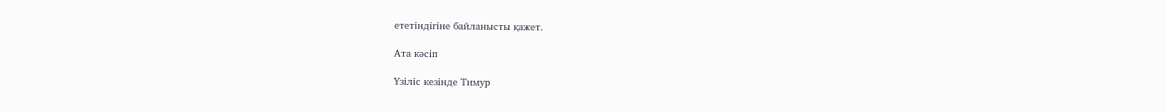ететіндігіне байланысты қажет.

Ата кәсіп

Үзіліс кезінде Тимур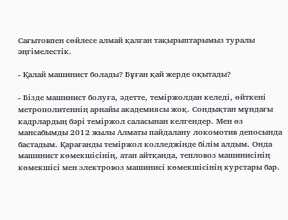Сағытовпен сөйлесе алмай қалған тақырыптарымыз туралы әңгімелестік.

- Қалай машинист болады? Бұған қай жерде оқытады?

- Бізде машинист болуға, әдетте, теміржолдан келеді, өйткені метрополитеннің арнайы академиясы жоқ. Сондықтан мұндағы кадрлардың бәрі теміржол саласынан келгендер. Мен өз мансабымды 2012 жылы Алматы пайдалану локомотив депосында бастадым. Қарағанды теміржол колледжінде білім алдым. Онда машинист көмекшісінің, атап айтқанда, тепловоз машинисінің көмекшісі мен электровоз машинисі көмекшісінің курстары бар.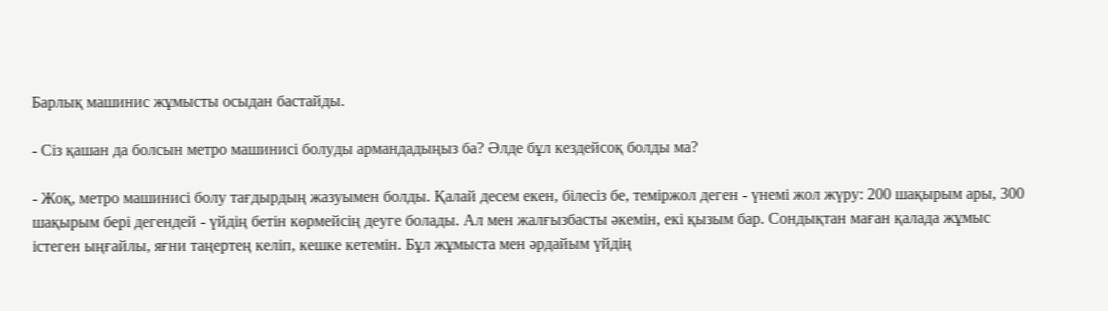Барлық машинис жұмысты осыдан бастайды.

- Сіз қашан да болсын метро машинисі болуды армандадыңыз ба? Әлде бұл кездейсоқ болды ма?

- Жоқ, метро машинисі болу тағдырдың жазуымен болды. Қалай десем екен, білесіз бе, теміржол деген - үнемі жол жүру: 200 шақырым ары, 300 шақырым бері дегендей - үйдің бетін көрмейсің деуге болады. Ал мен жалғызбасты әкемін, екі қызым бар. Сондықтан маған қалада жұмыс істеген ыңғайлы, яғни таңертең келіп, кешке кетемін. Бұл жұмыста мен әрдайым үйдің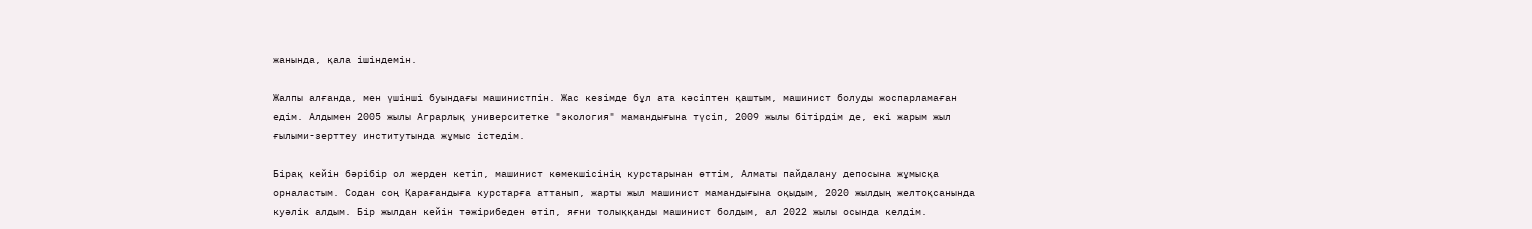жанында, қала ішіндемін.

Жалпы алғанда, мен үшінші буындағы машинистпін. Жас кезімде бұл ата кәсіптен қаштым, машинист болуды жоспарламаған едім. Алдымен 2005 жылы Аграрлық университетке "экология" мамандығына түсіп, 2009 жылы бітірдім де, екі жарым жыл ғылыми-зерттеу институтында жұмыс істедім.

Бірақ кейін бәрібір ол жерден кетіп, машинист көмекшісінің курстарынан өттім, Алматы пайдалану депосына жұмысқа орналастым. Содан соң Қарағандыға курстарға аттанып, жарты жыл машинист мамандығына оқыдым, 2020 жылдың желтоқсанында куәлік алдым. Бір жылдан кейін тәжірибеден өтіп, яғни толыққанды машинист болдым, ал 2022 жылы осында келдім.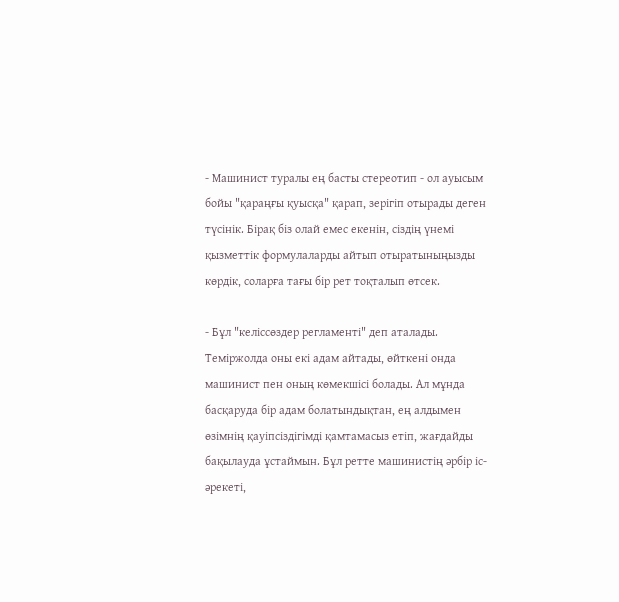- Машинист туралы ең басты стереотип - ол ауысым бойы "қараңғы қуысқа" қарап, зерігіп отырады деген түсінік. Бірақ біз олай емес екенін, сіздің үнемі қызметтік формулаларды айтып отыратыныңызды көрдік, соларға тағы бір рет тоқталып өтсек.

- Бұл "келіссөздер регламенті" деп аталады. Теміржолда оны екі адам айтады, өйткені онда машинист пен оның көмекшісі болады. Ал мұнда басқаруда бір адам болатындықтан, ең алдымен өзімнің қауіпсіздігімді қамтамасыз етіп, жағдайды бақылауда ұстаймын. Бұл ретте машинистің әрбір іс-әрекеті,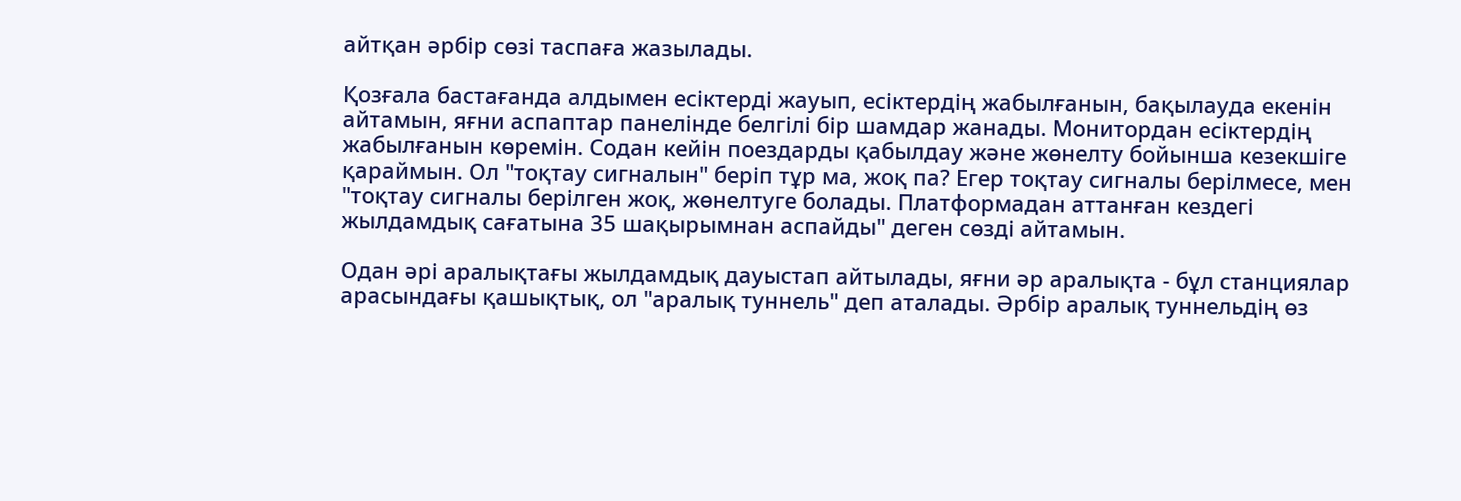айтқан әрбір сөзі таспаға жазылады.

Қозғала бастағанда алдымен есіктерді жауып, есіктердің жабылғанын, бақылауда екенін айтамын, яғни аспаптар панелінде белгілі бір шамдар жанады. Монитордан есіктердің жабылғанын көремін. Содан кейін поездарды қабылдау және жөнелту бойынша кезекшіге қараймын. Ол "тоқтау сигналын" беріп тұр ма, жоқ па? Егер тоқтау сигналы берілмесе, мен "тоқтау сигналы берілген жоқ, жөнелтуге болады. Платформадан аттанған кездегі жылдамдық сағатына 35 шақырымнан аспайды" деген сөзді айтамын.

Одан әрі аралықтағы жылдамдық дауыстап айтылады, яғни әр аралықта - бұл станциялар арасындағы қашықтық, ол "аралық туннель" деп аталады. Әрбір аралық туннельдің өз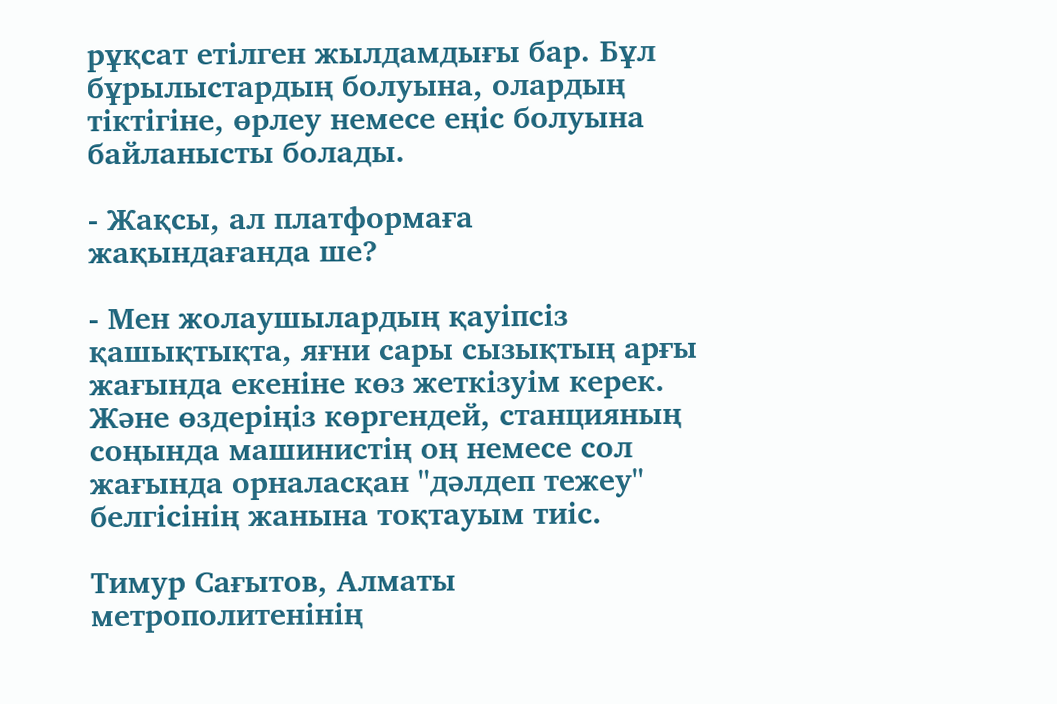рұқсат етілген жылдамдығы бар. Бұл бұрылыстардың болуына, олардың тіктігіне, өрлеу немесе еңіс болуына байланысты болады.

- Жақсы, ал платформаға жақындағанда ше?

- Мен жолаушылардың қауіпсіз қашықтықта, яғни сары сызықтың арғы жағында екеніне көз жеткізуім керек. Және өздеріңіз көргендей, станцияның соңында машинистің оң немесе сол жағында орналасқан "дәлдеп тежеу" белгісінің жанына тоқтауым тиіс.

Тимур Сағытов, Алматы метрополитенінің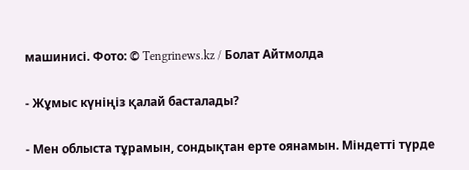машинисі. Фото: © Tengrinews.kz / Болат Айтмолда

- Жұмыс күніңіз қалай басталады?

- Мен облыста тұрамын, сондықтан ерте оянамын. Міндетті түрде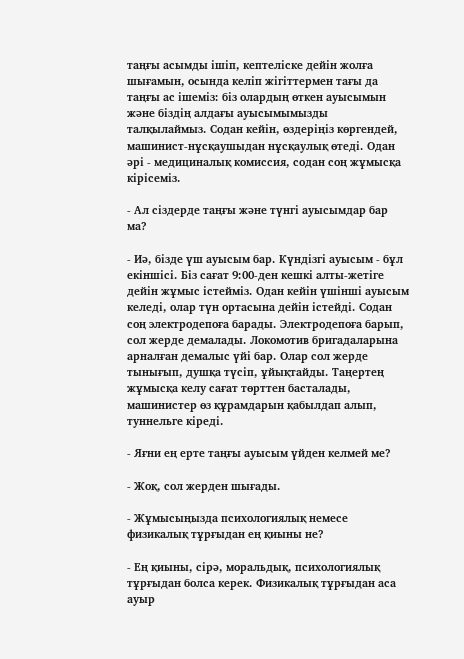таңғы асымды ішіп, кептеліске дейін жолға шығамын, осында келіп жігіттермен тағы да таңғы ас ішеміз: біз олардың өткен ауысымын және біздің алдағы ауысымымызды талқылаймыз. Содан кейін, өздеріңіз көргендей, машинист-нұсқаушыдан нұсқаулық өтеді. Одан әрі - медициналық комиссия, содан соң жұмысқа кірісеміз.

- Ал сіздерде таңғы және түнгі ауысымдар бар ма?

- Иә, бізде үш ауысым бар. Күндізгі ауысым - бұл екіншісі. Біз сағат 9:00-ден кешкі алты-жетіге дейін жұмыс істейміз. Одан кейін үшінші ауысым келеді, олар түн ортасына дейін істейді. Содан соң электродепоға барады. Электродепоға барып, сол жерде демалады. Локомотив бригадаларына арналған демалыс үйі бар. Олар сол жерде тынығып, душқа түсіп, ұйықтайды. Таңертең жұмысқа келу сағат төрттен басталады, машинистер өз құрамдарын қабылдап алып, туннельге кіреді.

- Яғни ең ерте таңғы ауысым үйден келмей ме?

- Жоқ, сол жерден шығады.

- Жұмысыңызда психологиялық немесе физикалық тұрғыдан ең қиыны не?

- Ең қиыны, сірә, моральдық, психологиялық тұрғыдан болса керек. Физикалық тұрғыдан аса ауыр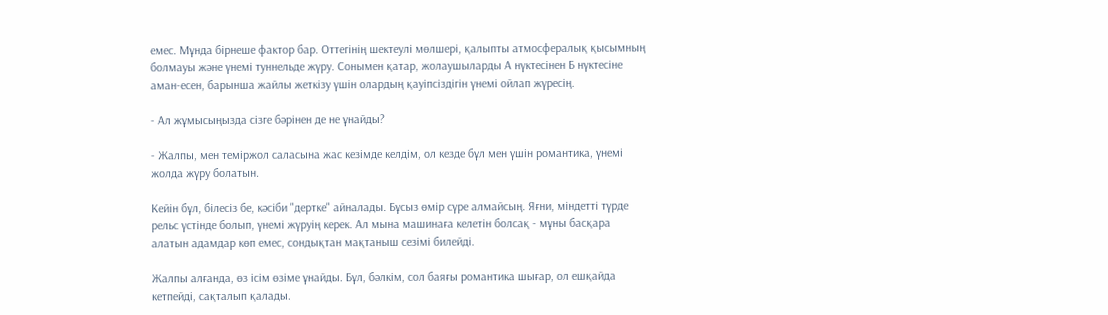емес. Мұнда бірнеше фактор бар. Оттегінің шектеулі мөлшері, қалыпты атмосфералық қысымның болмауы және үнемі туннельде жүру. Сонымен қатар, жолаушыларды А нүктесінен Б нүктесіне аман-есен, барынша жайлы жеткізу үшін олардың қауіпсіздігін үнемі ойлап жүресің.

- Ал жұмысыңызда сізге бәрінен де не ұнайды?

- Жалпы, мен теміржол саласына жас кезімде келдім, ол кезде бұл мен үшін романтика, үнемі жолда жүру болатын.

Кейін бұл, білесіз бе, кәсіби "дертке" айналады. Бұсыз өмір сүре алмайсың. Яғни, міндетті түрде рельс үстінде болып, үнемі жүруің керек. Ал мына машинаға келетін болсақ - мұны басқара алатын адамдар көп емес, сондықтан мақтаныш сезімі билейді.

Жалпы алғанда, өз ісім өзіме ұнайды. Бұл, бәлкім, сол баяғы романтика шығар, ол ешқайда кетпейді, сақталып қалады.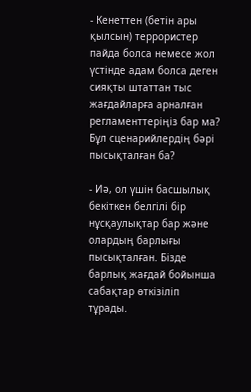- Кенеттен (бетін ары қылсын) террористер пайда болса немесе жол үстінде адам болса деген сияқты штаттан тыс жағдайларға арналған регламенттеріңіз бар ма? Бұл сценарийлердің бәрі пысықталған ба?

- Иә, ол үшін басшылық бекіткен белгілі бір нұсқаулықтар бар және олардың барлығы пысықталған. Бізде барлық жағдай бойынша сабақтар өткізіліп тұрады.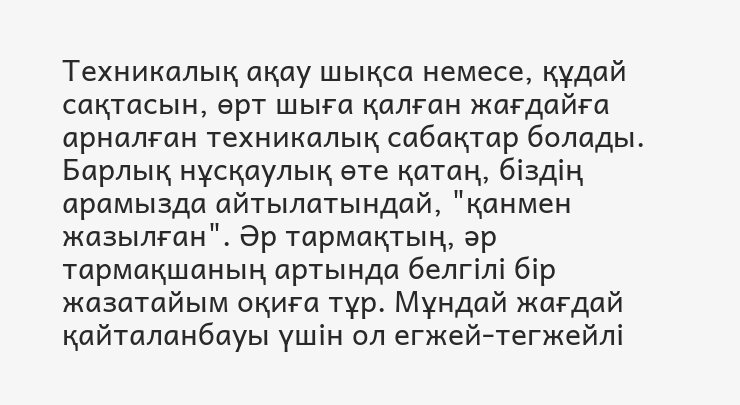Техникалық ақау шықса немесе, құдай сақтасын, өрт шыға қалған жағдайға арналған техникалық сабақтар болады. Барлық нұсқаулық өте қатаң, біздің арамызда айтылатындай, "қанмен жазылған". Әр тармақтың, әр тармақшаның артында белгілі бір жазатайым оқиға тұр. Мұндай жағдай қайталанбауы үшін ол егжей-тегжейлі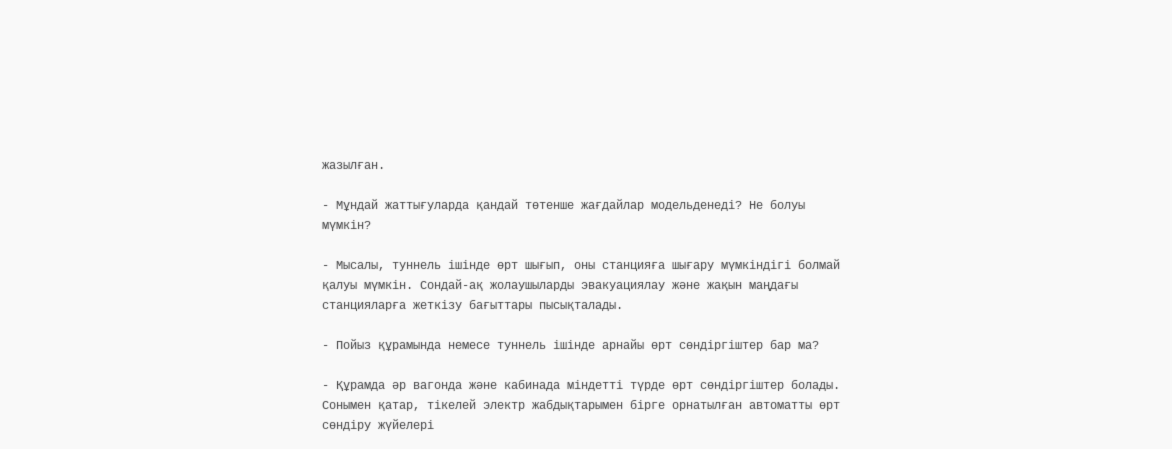жазылған.

- Мұндай жаттығуларда қандай төтенше жағдайлар модельденеді? Не болуы мүмкін?

- Мысалы, туннель ішінде өрт шығып, оны станцияға шығару мүмкіндігі болмай қалуы мүмкін. Сондай-ақ жолаушыларды эвакуациялау және жақын маңдағы станцияларға жеткізу бағыттары пысықталады.

- Пойыз құрамында немесе туннель ішінде арнайы өрт сөндіргіштер бар ма?

- Құрамда әр вагонда және кабинада міндетті түрде өрт сөндіргіштер болады. Сонымен қатар, тікелей электр жабдықтарымен бірге орнатылған автоматты өрт сөндіру жүйелері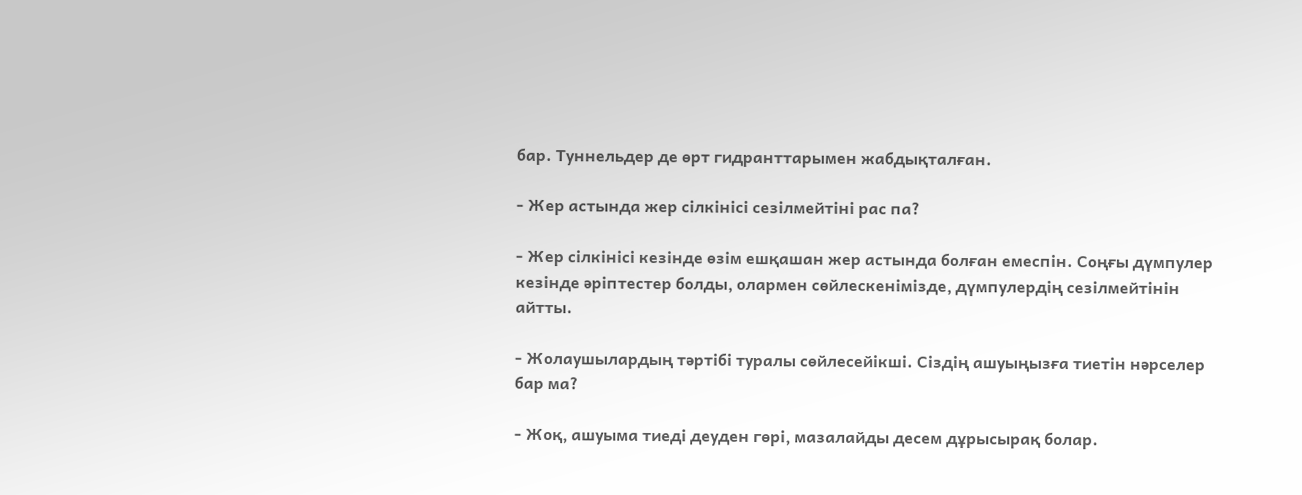бар. Туннельдер де өрт гидранттарымен жабдықталған.

- Жер астында жер сілкінісі сезілмейтіні рас па?

- Жер сілкінісі кезінде өзім ешқашан жер астында болған емеспін. Соңғы дүмпулер кезінде әріптестер болды, олармен сөйлескенімізде, дүмпулердің сезілмейтінін айтты.

- Жолаушылардың тәртібі туралы сөйлесейікші. Сіздің ашуыңызға тиетін нәрселер бар ма?

- Жоқ, ашуыма тиеді деуден гөрі, мазалайды десем дұрысырақ болар.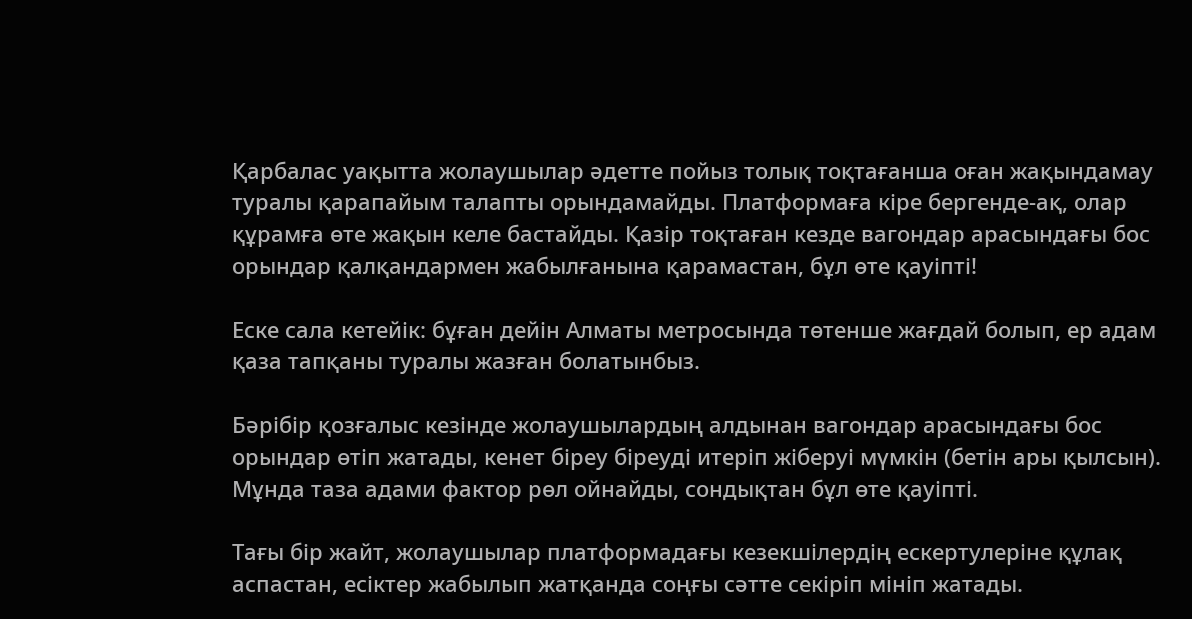Қарбалас уақытта жолаушылар әдетте пойыз толық тоқтағанша оған жақындамау туралы қарапайым талапты орындамайды. Платформаға кіре бергенде-ақ, олар құрамға өте жақын келе бастайды. Қазір тоқтаған кезде вагондар арасындағы бос орындар қалқандармен жабылғанына қарамастан, бұл өте қауіпті!

Еске сала кетейік: бұған дейін Алматы метросында төтенше жағдай болып, ер адам қаза тапқаны туралы жазған болатынбыз.

Бәрібір қозғалыс кезінде жолаушылардың алдынан вагондар арасындағы бос орындар өтіп жатады, кенет біреу біреуді итеріп жіберуі мүмкін (бетін ары қылсын). Мұнда таза адами фактор рөл ойнайды, сондықтан бұл өте қауіпті.

Тағы бір жайт, жолаушылар платформадағы кезекшілердің ескертулеріне құлақ аспастан, есіктер жабылып жатқанда соңғы сәтте секіріп мініп жатады.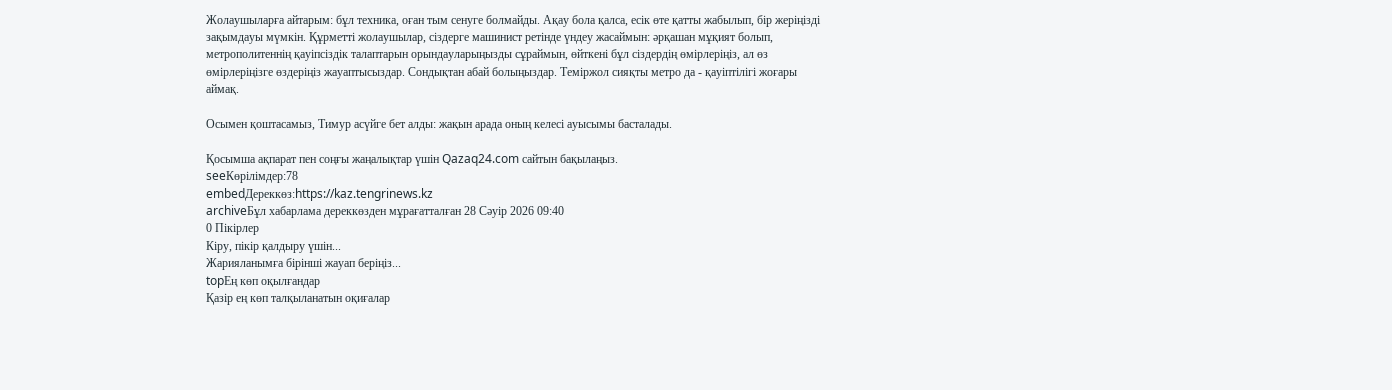Жолаушыларға айтарым: бұл техника, оған тым сенуге болмайды. Ақау бола қалса, есік өте қатты жабылып, бір жеріңізді зақымдауы мүмкін. Құрметті жолаушылар, сіздерге машинист ретінде үндеу жасаймын: әрқашан мұқият болып, метрополитеннің қауіпсіздік талаптарын орындауларыңызды сұраймын, өйткені бұл сіздердің өмірлеріңіз, ал өз өмірлеріңізге өздеріңіз жауаптысыздар. Сондықтан абай болыңыздар. Теміржол сияқты метро да - қауіптілігі жоғары аймақ.

Осымен қоштасамыз, Тимур асүйге бет алды: жақын арада оның келесі ауысымы басталады.

Қосымша ақпарат пен соңғы жаңалықтар үшін Qazaq24.com сайтын бақылаңыз.
seeКөрілімдер:78
embedДереккөз:https://kaz.tengrinews.kz
archiveБұл хабарлама дереккөзден мұрағатталған 28 Сәуір 2026 09:40
0 Пікірлер
Кіру, пікір қалдыру үшін...
Жарияланымға бірінші жауап беріңіз...
topЕң көп оқылғандар
Қазір ең көп талқыланатын оқиғалар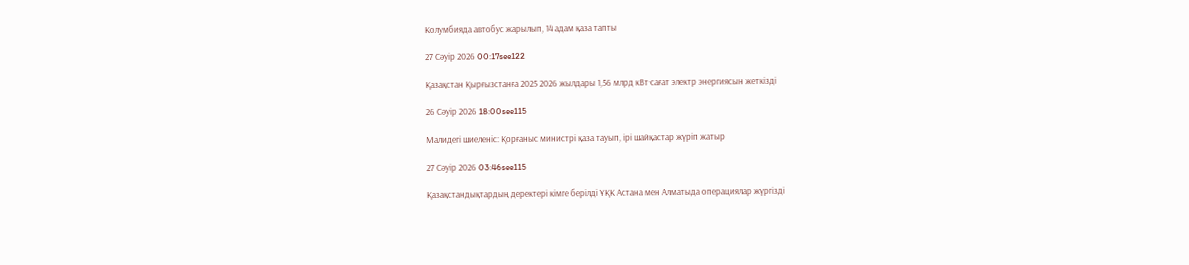Колумбияда автобус жарылып, 14 адам қаза тапты

27 Сәуір 2026 00:17see122

Қазақстан Қырғызстанға 2025 2026 жылдары 1,56 млрд кВт·сағат электр энергиясын жеткізді

26 Сәуір 2026 18:00see115

Малидегі шиеленіс: Қорғаныс министрі қаза тауып, ірі шайқастар жүріп жатыр

27 Сәуір 2026 03:46see115

Қазақстандықтардың деректері кімге берілді ҰҚК Астана мен Алматыда операциялар жүргізді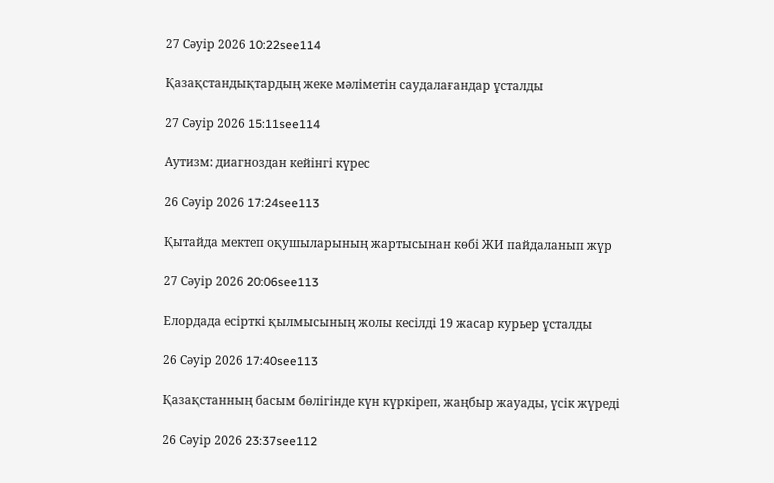27 Сәуір 2026 10:22see114

Қазақстандықтардың жеке мәліметін саудалағандар ұсталды

27 Сәуір 2026 15:11see114

Аутизм: диагноздан кейінгі күрес

26 Сәуір 2026 17:24see113

Қытайда мектеп оқушыларының жартысынан көбі ЖИ пайдаланып жүр

27 Сәуір 2026 20:06see113

Елордада есірткі қылмысының жолы кесілді 19 жасар курьер ұсталды

26 Сәуір 2026 17:40see113

Қазақстанның басым бөлігінде күн күркіреп, жаңбыр жауады, үсік жүреді

26 Сәуір 2026 23:37see112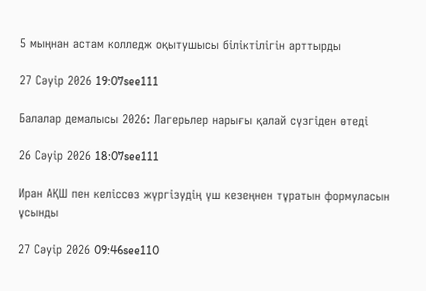5 мыңнан астам колледж оқытушысы біліктілігін арттырды

27 Сәуір 2026 19:07see111

Балалар демалысы 2026: Лагерьлер нарығы қалай сүзгіден өтеді

26 Сәуір 2026 18:07see111

Иран АҚШ пен келіссөз жүргізудің үш кезеңнен тұратын формуласын ұсынды

27 Сәуір 2026 09:46see110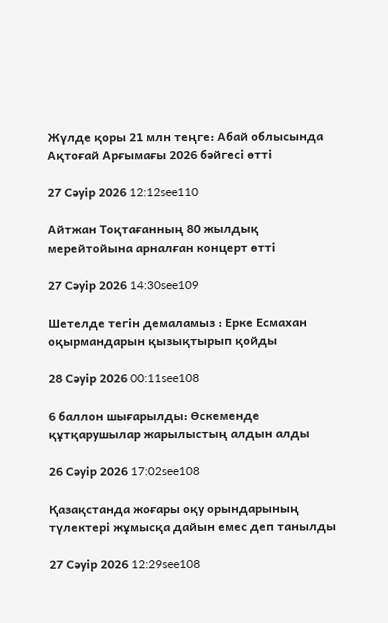Жүлде қоры 21 млн теңге: Абай облысында Ақтоғай Арғымағы 2026 бәйгесі өтті

27 Сәуір 2026 12:12see110

Айтжан Тоқтағанның 80 жылдық мерейтойына арналған концерт өтті

27 Сәуір 2026 14:30see109

Шетелде тегін демаламыз : Ерке Есмахан оқырмандарын қызықтырып қойды

28 Сәуір 2026 00:11see108

6 баллон шығарылды: Өскеменде құтқарушылар жарылыстың алдын алды

26 Сәуір 2026 17:02see108

Қазақстанда жоғары оқу орындарының түлектері жұмысқа дайын емес деп танылды

27 Сәуір 2026 12:29see108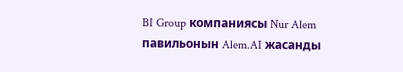BI Group компаниясы Nur Alem павильонын Alem.AI жасанды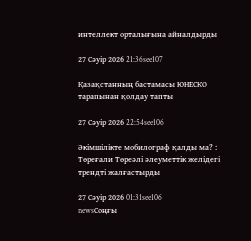интеллект орталығына айналдырды

27 Сәуір 2026 21:36see107

Қазақстанның бастамасы ЮНЕСКО тарапынан қолдау тапты

27 Сәуір 2026 22:54see106

Әкімшілікте мобилограф қалды ма? : Төреғали Төреәлі әлеуметтік желідегі трендті жалғастырды

27 Сәуір 2026 01:31see106
newsСоңғы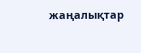жаңалықтар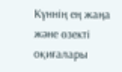Күннің ең жаңа және өзекті оқиғалары